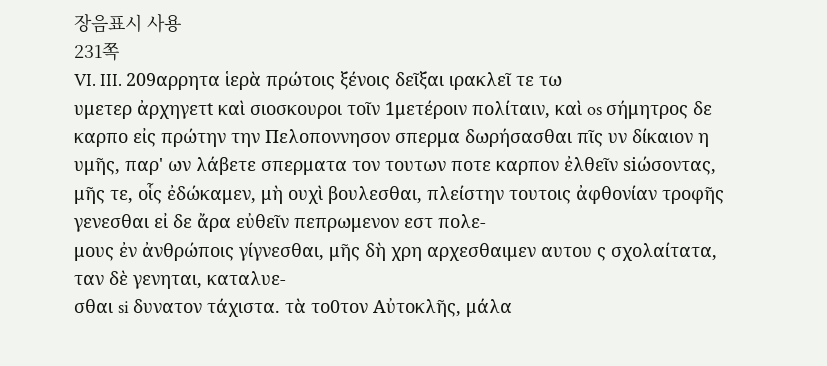장음표시 사용
231쪽
VI. III. 209αρρητα ἱερὰ πρώτοις ξένοις δεῖξαι ιρακλεῖ τε τω
υμετερ ἀρχηγετt καὶ σιοσκουροι τοῖν 1μετέροιν πολίταιν, καὶ os σήμητρος δε καρπο εἰς πρώτην την Πελοποννησον σπερμα δωρήσασθαι πῖς υν δίκαιον η υμῆς, παρ' ων λάβετε σπερματα τον τουτων ποτε καρπον ἐλθεῖν siώσοντας, μῆς τε, οἷς ἐδώκαμεν, μὴ ουχὶ βουλεσθαι, πλείστην τουτοις ἀφθονίαν τροφῆς γενεσθαι εἰ δε ἄρα εὐθεῖν πεπρωμενον εστ πολε-
μους ἐν ἀνθρώποις γίγνεσθαι, μῆς δὴ χρη αρχεσθαιμεν αυτου ς σχολαίτατα, ταν δὲ γενηται, καταλυε-
σθαι si δυνατον τάχιστα. τὰ το0τον Αὐτοκλῆς, μάλα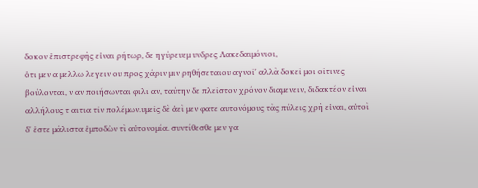δοκον ἐπιστρεφὴς εἰναι ρήτωρ, δε ηγύρευεμ υνδρες Λακεδαιμόνιοι,
ὁτι μεν α μελλω λεγειν ου προς χάριν μιν ρηθήσεταιου αγνοῖ' αλλὰ δοκεῖ μοι οῖτινες βούλονται, ν αν ποιήσωνται φιλι αν, ταύτην δε πλεῖστον χρόνον διαμενειν, διδακτέον εἰναι αλλήλους τ αιτια τῖν πολέμων.υμεῖς δὲ ἀεὶ μεν φατε αυτονόμους τὰς πύλεις χρὴ εἰναι, αὐτοὶ δ' ἐστε μάλιστα ἐμποδὼν τὶ αὐτονομία. συντίθεσθε μεν γα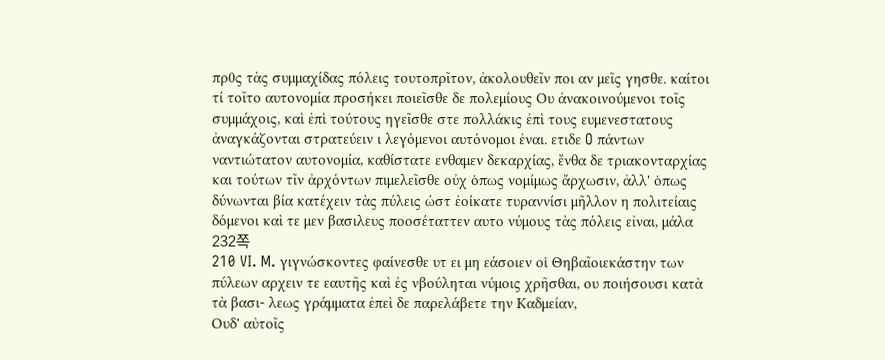πρ0ς τὰς συμμαχίδας πόλεις τουτοπρῖτον, ἀκολουθεῖν ποι αν μεῖς γησθε. καίτοι τί τοῖτο αυτονομία προσήκει ποιεῖσθε δε πολεμίους Ου ἀνακοινούμενοι τοῖς συμμάχοις, καὶ ἐπὶ τούτους ηγεῖσθε στε πολλάκις ἐπὶ τους ευμενεστατους ἀναγκάζονται στρατεύειν ι λεγόμενοι αυτόνομοι ἐναι. ετιδε O πάντων ναντιώτατον αυτονομία, καθίστατε ενθαμεν δεκαρχίας, ἔνθα δε τριακονταρχίας και τούτων τῖν ἀρχόντων πιμελεῖσθε οὐχ ὁπως νομίμως ἄρχωσιν, ἀλλ' ὁπως δύνωνται βία κατέχειν τὰς πύλεις ώστ ἐοίκατε τυραννίσι μῆλλον η πολιτείαις δόμενοι καὶ τε μεν βασιλευς ποοσέταττεν αυτο νύμους τὰς πόλεις εἰναι, μάλα
232쪽
210 VI. M. γιγνώσκοντες φαίνεσθε υτ ει μη εάσοιεν οἱ Θηβαῖοιεκάστην των πύλεων αρχειν τε εαυτῆς καὶ ἐς νβούληται νύμοις χρῆσθαι, ου ποιήσουσι κατὰ τὰ βασι- λεως γράμματα ἐπεὶ δε παρελάβετε την Καδμείαν,
Ουδ' αὐτοῖς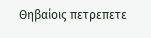Θηβαίοις πετρεπετε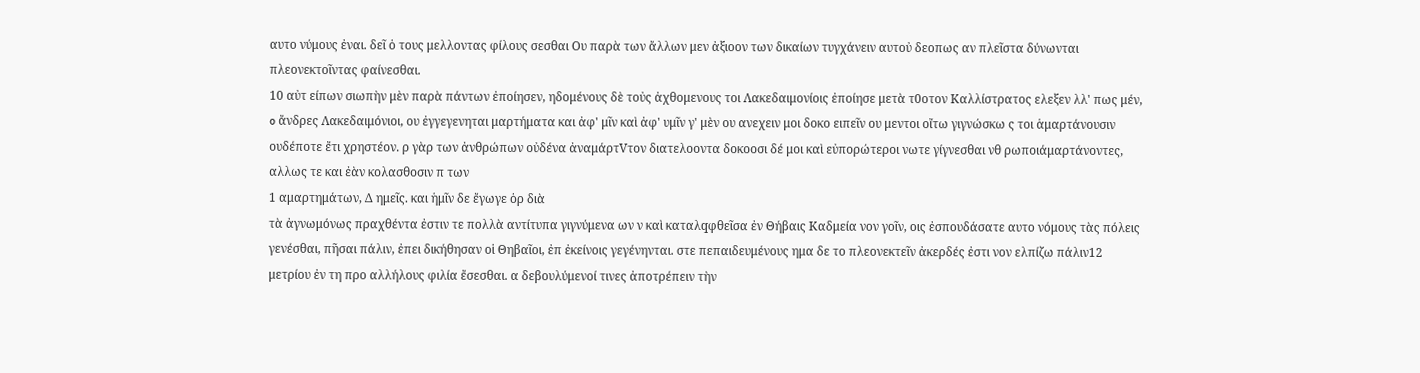αυτο νύμους ἐναι. δεῖ ὁ τους μελλοντας φίλους σεσθαι Ου παρὰ των ἄλλων μεν ἀξιοον των δικαίων τυγχάνειν αυτοὐ δεοπως αν πλεῖστα δύνωνται πλεονεκτοῖντας φαίνεσθαι.
10 αὐτ είπων σιωπὴν μὲν παρὰ πάντων ἐποίησεν, ηδομένους δὲ τοὐς ἀχθομενους τοι Λακεδαιμονίοις ἐποίησε μετὰ τ0οτον Καλλίστρατος ελεξεν λλ' πως μέν, o ἄνδρες Λακεδαιμόνιοι, ου ἐγγεγενηται μαρτήματα και ἀφ' μῖν καὶ ἀφ' υμῖν γ' μὲν ου ανεχειν μοι δοκο ειπεῖν ου μεντοι οἴτω γιγνώσκω ς τοι ἁμαρτάνουσιν ουδέποτε ἔτι χρηστέον. ρ γὰρ των ἀνθρώπων οὐδένα ἀναμάρτVτον διατελοοντα δοκοοσι δέ μοι καὶ εὐπορώτεροι νωτε γίγνεσθαι νθ ρωποιάμαρτάνοντες, αλλως τε και ἐὰν κολασθοσιν π των
1 αμαρτημάτων, Δ ημεῖς. και ἡμῖν δε ἔγωγε ὁρ διὰ
τὰ ἀγνωμόνως πραχθέντα ἐστιν τε πολλὰ αντίτυπα γιγνύμενα ων ν καὶ καταλqφθεῖσα ἐν Θήβαις Καδμεία νον γοῖν, οις ἐσπουδάσατε αυτο νόμους τὰς πόλεις γενέσθαι, πῆσαι πάλιν, ἐπει δικήθησαν οἱ Θηβαῖοι, ἐπ ἐκείνοις γεγένηνται. στε πεπαιδευμένους ημα δε το πλεονεκτεῖν ἀκερδές ἐστι νον ελπίζω πάλιν12 μετρίου ἐν τη προ αλλήλους φιλία ἔσεσθαι. α δεβουλύμενοί τινες ἀποτρέπειν τὴν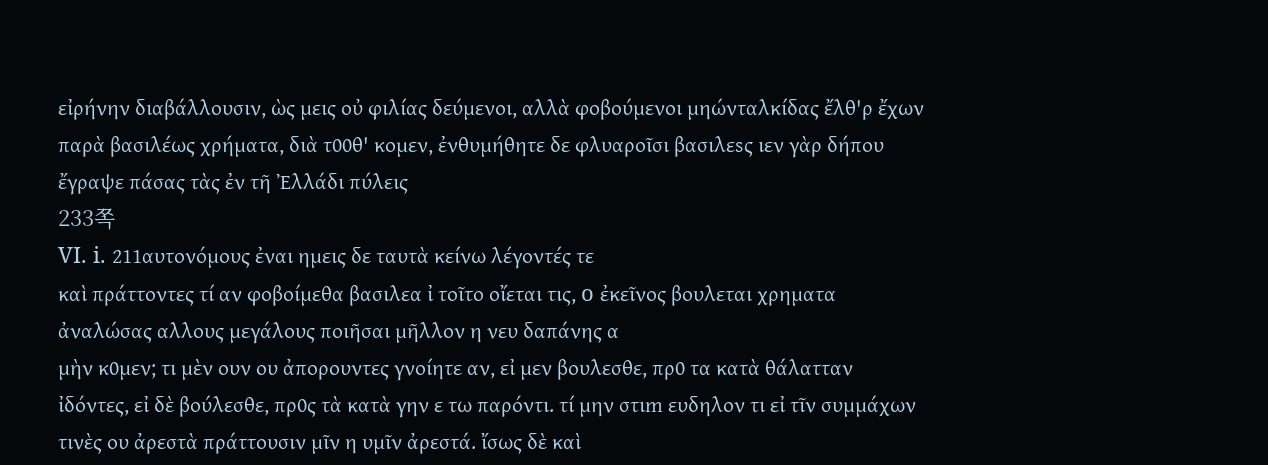εἰρήνην διαβάλλουσιν, ὼς μεις οὐ φιλίας δεύμενοι, αλλὰ φοβούμενοι μηώνταλκίδας ἔλθ'ρ ἔχων παρὰ βασιλέως χρήματα, διὰ τ00θ' κομεν, ἐνθυμήθητε δε φλυαροῖσι βασιλεsς ιεν γὰρ δήπου ἔγραψε πάσας τὰς ἐν τῆ Ἐλλάδι πύλεις
233쪽
VI. i. 211αυτονόμους ἐναι ημεις δε ταυτὰ κείνω λέγοντές τε
καὶ πράττοντες τί αν φοβοίμεθα βασιλεα ἰ τοῖτο οἴεται τις, o ἐκεῖνος βουλεται χρηματα ἀναλώσας αλλους μεγάλους ποιῆσαι μῆλλον η νευ δαπάνης α
μὴν κ0μεν; τι μὲν ουν ου ἀπορουντες γνοίητε αν, εἰ μεν βουλεσθε, πρ0 τα κατὰ θάλατταν ἰδόντες, εἰ δὲ βούλεσθε, πρ0ς τὰ κατὰ γην ε τω παρόντι. τί μην στιm ευδηλον τι εἰ τῖν συμμάχων τινὲς ου ἀρεστὰ πράττουσιν μῖν η υμῖν ἀρεστά. ἴσως δὲ καὶ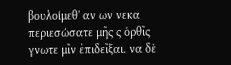βουλοίμεθ' αν ων νεκα περιεσώσατε μῆς ς ὁρθῖς γνωτε μῖν ἐπιδεῖξαι. να δὲ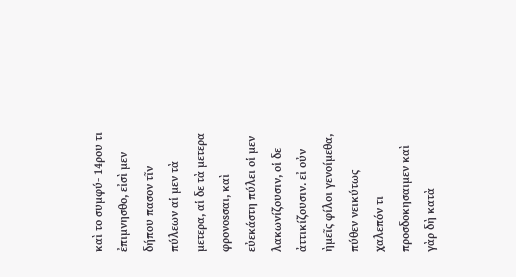καὶ το συμφύ- 14ρου τι ἐπιμνησθo, εἰσὶ μεν δήπου πασον τῖν πύλεων αἱ μεν τὰ μετερα, αἱ δε τὰ μετερα φρονοsσαι, καὶ εὐεκάστη πύλει οἱ μεν λακωνίζουσιν, οἱ δε ἀττικίζουσιν. εἰ οὐν ὴμεῖς φίλοι γενοίμεθα, πύθεν νεικύτως χαλεπόν τι προσδοκησαιμεν καὶ γὰρ δὴ κατὰ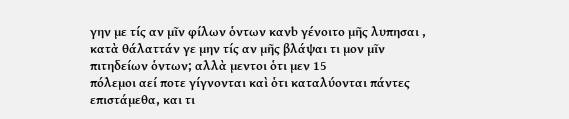γην με τίς αν μῖν φίλων ὁντων κανb γένοιτο μῆς λυπησαι , κατὰ θάλαττάν γε μην τίς αν μῆς βλάψαι τι μον μῖν πιτηδείων ὁντων; αλλὰ μεντοι ὁτι μεν 15
πόλεμοι αεί ποτε γίγνονται καὶ ὁτι καταλύονται πάντες επιστάμεθα, και τι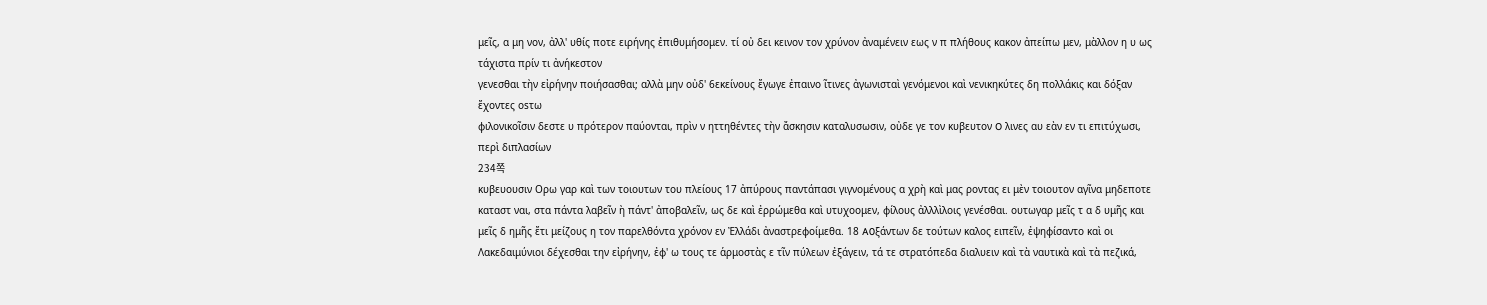μεῖς, α μη νον, ἀλλ' υθίς ποτε ειρήνης ἐπιθυμήσομεν. τί οὐ δει κεινον τον χρύνον ἀναμένειν εως ν π πλήθους κακον ἀπείπω μεν, μὰλλον η υ ως τάχιστα πρίν τι ἀνήκεστον
γενεσθαι τὴν εἰρήνην ποιήσασθαι; αλλὰ μην οὐδ' 6εκείνους ἔγωγε ἐπαινο ῖτινες ἀγωνισταὶ γενόμενοι καὶ νενικηκύτες δη πολλάκις και δόξαν ἔχοντες osτω
φιλονικοῖσιν δεστε υ πρότερον παύονται, πρὶν ν ηττηθέντες τὴν ἄσκησιν καταλυσωσιν, οὐδε γε τον κυβευτον O λινες αυ εὰν εν τι επιτύχωσι, περὶ διπλασίων
234쪽
κυβευουσιν Oρω γαρ καὶ των τοιουτων του πλείους 17 ἀπύρους παντάπασι γιγνομένους α χρὴ καὶ μας ροντας ει μὲν τοιουτον αγῖνα μηδεποτε καταστ ναι, στα πάντα λαβεῖν ὴ πάντ' ἀποβαλεῖν, ως δε καὶ ἐρρώμεθα καὶ υτυχοομεν, φίλους ἀλλλὶλοις γενέσθαι. ουτωγαρ μεῖς τ α δ υμῆς και μεῖς δ ημῆς ἔτι μείζους η τον παρελθόντα χρόνον εν Ἐλλάδι ἀναστρεφοίμεθα. 18 A0ξάντων δε τούτων καλος ειπεῖν, ἐψηφίσαντο καὶ οι Λακεδαιμύνιοι δέχεσθαι την εἰρήνην, ἐφ' ω τους τε ἁρμοστὰς ε τῖν πύλεων ἐξάγειν, τά τε στρατόπεδα διαλυειν καὶ τὰ ναυτικὰ καὶ τὰ πεζικά,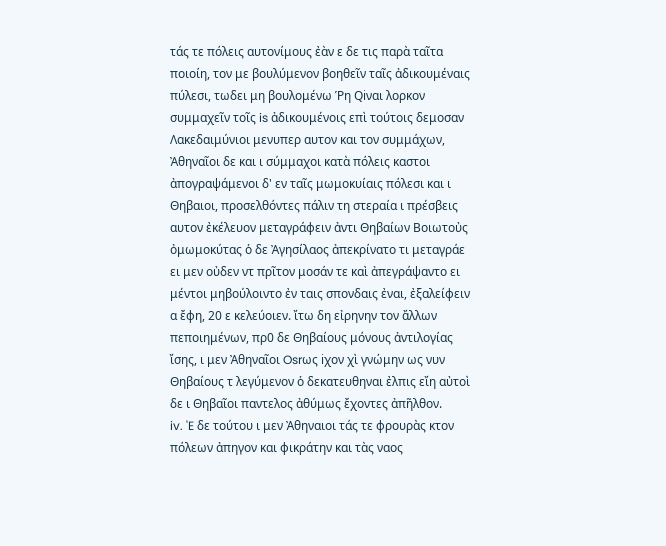τάς τε πόλεις αυτονίμους ἐὰν ε δε τις παρὰ ταῖτα ποιοίη, τον με βουλύμενον βοηθεῖν ταῖς ἀδικουμέναις πύλεσι, τωδει μη βουλομένω Ῥη Qiναι λορκον συμμαχεῖν τοῖς is ἀδικουμένοις επὶ τούτοις δεμοσαν Λακεδαιμύνιοι μενυπερ αυτον και τον συμμάχων, Ἀθηναῖοι δε και ι σύμμαχοι κατὰ πόλεις καστοι ἀπογραψάμενοι δ' εν ταῖς μωμοκυίαις πόλεσι και ι Θηβαιοι, προσελθόντες πάλιν τη στεραία ι πρέσβεις αυτον ἐκέλευον μεταγράφειν ἀντι Θηβαίων Βοιωτοὐς ὀμωμοκύτας ὁ δε Ἀγησίλαος ἀπεκρίνατο τι μεταγράε ει μεν οὐδεν ντ πρῖτον μοσάν τε καὶ ἀπεγράψαντο ει μέντοι μηβούλοιντο ἐν ταις σπονδαις ἐναι, ἐξαλείφειν α ἔφη, 20 ε κελεύοιεν. ἴτω δη εἰρηνην τον ἄλλων πεποιημένων, πρ0 δε Θηβαίους μόνους ἀντιλογίας ἴσης, ι μεν Ἀθηναῖοι Osrως iχον χὶ γνώμην ως νυν Θηβαίους τ λεγύμενον ὁ δεκατευθηναι ἐλπις εἴη αὐτοὶ δε ι Θηβαῖοι παντελος ἀθύμως ἔχοντες ἀπῆλθον.
iv. 'E δε τούτου ι μεν Ἀθηναιοι τάς τε φρουρὰς κτον πόλεων ἀπηγον και φικράτην και τὰς ναος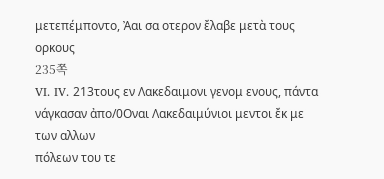μετεπέμποντο, Ἀαι σα οτερον ἔλαβε μετὰ τους ορκους
235쪽
VI. IV. 213τους εν Λακεδαιμονι γενομ ενους, πάντα νάγκασαν ἀπο/0Oναι Λακεδαιμύνιοι μεντοι ἔκ με των αλλων
πόλεων του τε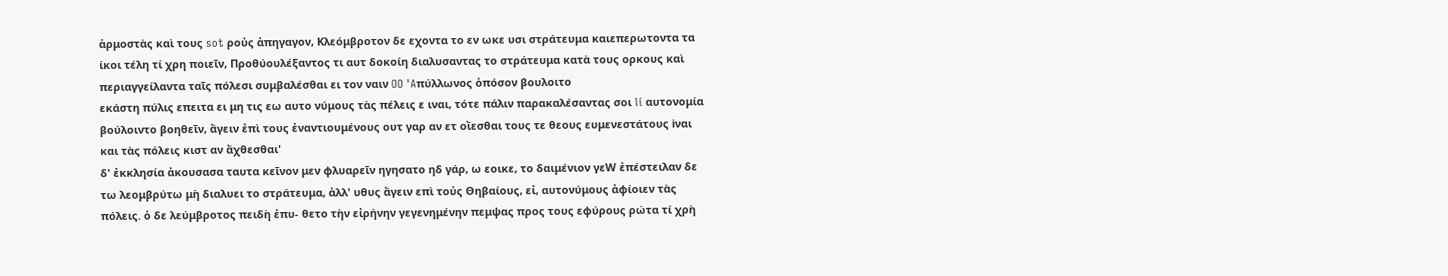ἁρμοστὰς καὶ τους sot ροὐς ἀπηγαγον, Κλεόμβροτον δε εχοντα το εν ωκε υσι στράτευμα καιεπερωτοντα τα ίκοι τέλη τί χρη ποιεῖν, Προθύουλέξαντος τι αυτ δοκοίη διαλυσαντας το στράτευμα κατὰ τους ορκους καὶ περιαγγείλαντα ταῖς πόλεσι συμβαλέσθαι ει τον ναιν OO 'Aπύλλωνος ὁπόσον βουλοιτο
εκάστη πύλις επειτα ει μη τις εω αυτο νύμους τὰς πέλεις ε ιναι, τότε πάλιν παρακαλέσαντας σοι li αυτονομία βούλοιντο βοηθεῖν, ἄγειν ἐπὶ τους ἐναντιουμένους ουτ γαρ αν ετ οἴεσθαι τους τε θεους ευμενεστάτους iναι και τὰς πόλεις κιστ αν ἄχθεσθαι'
δ' ἐκκλησία ἀκουσασα ταυτα κεῖνον μεν φλυαρεῖν ηγησατο ηδ γάρ, ω εοικε, το δαιμένιον γεW ἐπέστειλαν δε τω λεομβρύτω μὴ διαλυει το στράτευμα, ἀλλ' υθυς ἄγειν επὶ τοὐς Θηβαίους, εἰ, αυτονύμους ἀφίοιεν τὰς πόλεις. ὁ δε λεύμβροτος πειδὴ ἐπυ- θετο τὴν εἰρήνην γεγενημένην πεμψας προς τους εφύρους ρώτα τί χρὴ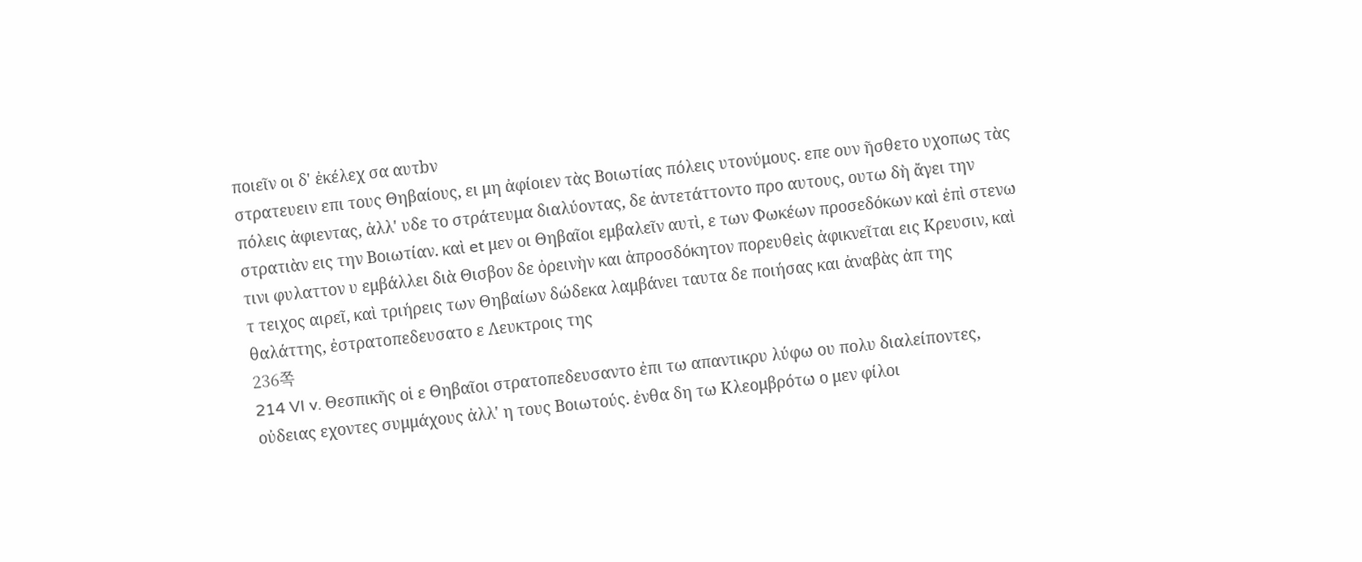ποιεῖν οι δ' ἐκέλεχ σα αυτbν
στρατευειν επι τους Θηβαίους, ει μη ἀφίοιεν τὰς Βοιωτίας πόλεις υτονύμους. επε ουν ῆσθετο υχοπως τὰς πόλεις ἀφιεντας, ἀλλ' υδε το στράτευμα διαλύοντας, δε ἀντετάττοντο προ αυτους, ουτω δὴ ἄγει την στρατιὰν εις την Βοιωτίαν. καὶ et μεν οι Θηβαῖοι εμβαλεῖν αυτὶ, ε των Φωκέων προσεδόκων καὶ ἐπὶ στενω τινι φυλαττον υ εμβάλλει διὰ Θισβον δε ὀρεινὴν και ἀπροσδόκητον πορευθεὶς ἀφικνεῖται εις Κρευσιν, καὶ τ τειχος αιρεῖ, καὶ τριήρεις των Θηβαίων δώδεκα λαμβάνει ταυτα δε ποιήσας και ἀναβὰς ἀπ της θαλάττης, ἐστρατοπεδευσατο ε Λευκτροις της
236쪽
214 VI v. Θεσπικῆς οἱ ε Θηβαῖοι στρατοπεδευσαντο ἐπι τω απαντικρυ λύφω ου πολυ διαλείποντες, οὐδειας εχοντες συμμάχους ἀλλ' η τους Βοιωτούς. ἐνθα δη τω Κλεομβρότω ο μεν φίλοι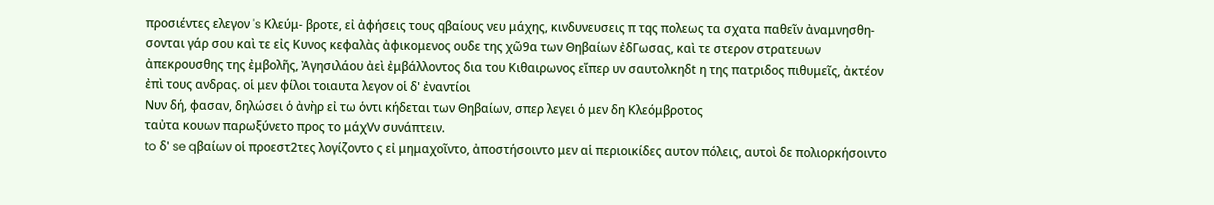προσιέντες ελεγον 's Κλεύμ- βροτε, εἰ ἀφήσεις τους qβαίους νευ μάχης, κινδυνευσεις π τqς πολεως τα σχατα παθεῖν ἀναμνησθη- σονται γάρ σου καὶ τε εἰς Κυνος κεφαλὰς ἀφικομενος ουδε της χῶ9α των Θηβαίων ἐδΓωσας, καὶ τε στερον στρατευων ἀπεκρουσθης της ἐμβολῆς, Ἀγησιλάου ἀεὶ ἐμβάλλοντος δια του Κιθαιρωνος εἴπερ υν σαυτολκηδt η της πατριδος πιθυμεῖς, ἀκτέον ἐπὶ τους ανδρας. οἱ μεν φίλοι τοιαυτα λεγον οἱ δ' ἐναντίοι
Νυν δή, φασαν, δηλώσει ὁ ἀνὴρ εἰ τω ὁντι κήδεται των Θηβαίων, σπερ λεγει ὁ μεν δη Κλεόμβροτος
ταὐτα κουων παρωξύνετο προς το μάχVν συνάπτειν.
to δ' se qβαίων οἱ προεστ2τες λογίζοντο ς εἰ μημαχοῖντο, ἀποστήσοιντο μεν αἱ περιοικίδες αυτον πόλεις, αυτοὶ δε πολιορκήσοιντο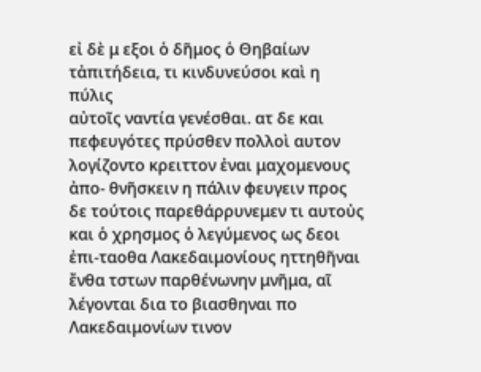εἰ δὲ μ εξοι ὁ δῆμος ὁ Θηβαίων τἀπιτήδεια, τι κινδυνεύσοι καὶ η πύλις
αὐτοῖς ναντία γενέσθαι. ατ δε και πεφευγότες πρύσθεν πολλοὶ αυτον λογίζοντο κρειττον ἐναι μαχομενους ἀπο- θνῆσκειν η πάλιν φευγειν προς δε τούτοις παρεθάρρυνεμεν τι αυτοὐς και ὁ χρησμος ὁ λεγύμενος ως δεοι ἐπι-ταοθα Λακεδαιμονίους ηττηθῆναι ἔνθα τστων παρθένωνην μνῆμα, αῖ λέγονται δια το βιασθηναι πο Λακεδαιμονίων τινον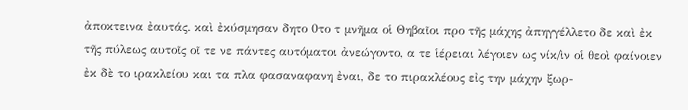ἀποκτεινα ἐαυτάς. καὶ ἐκύσμησαν δητο 0το τ μνῆμα οἱ Θηβαῖοι προ τῆς μάχης ἀπηγγέλλετο δε καὶ ἐκ τῆς πύλεως αυτοῖς οῖ τε νε πάντες αυτόματοι ἀνεώγοντο, α τε ἱέρειαι λέγοιεν ως νίκ/ὶν οἱ θεοὶ φαίνοιεν ἐκ δὲ το ιρακλείου και τα πλα φασαναφανη ἐναι, δε το πιρακλέους εἰς την μάχην ξωρ-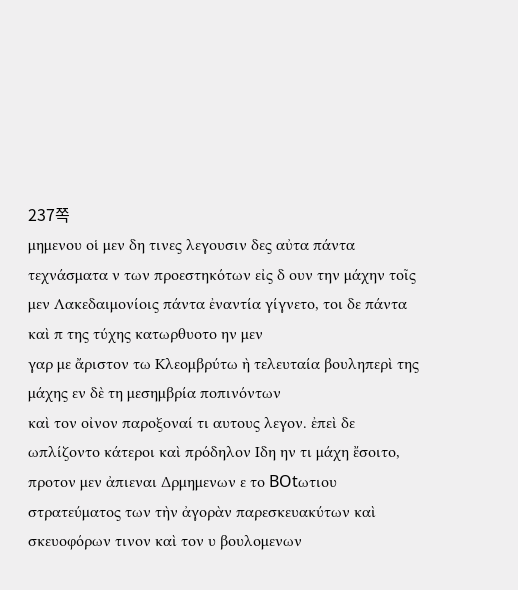237쪽
μημενου οἱ μεν δη τινες λεγουσιν δες αὐτα πάντα τεχνάσματα ν των προεστηκότων εἰς δ ουν την μάχην τοῖς μεν Λακεδαιμονίοις πάντα ἐναντία γίγνετο, τοι δε πάντα καὶ π της τύχης κατωρθυοτο ην μεν
γαρ με ἄριστον τω Κλεομβρύτω ὴ τελευταία βουληπερὶ της μάχης εν δὲ τη μεσημβρία ποπινόντων
καὶ τον οἰνον παροξοναί τι αυτους λεγον. ἐπεὶ δε ωπλίζοντο κάτεροι καὶ πρόδηλον Iδη ην τι μάχη ἔσοιτο, προτον μεν ἀπιεναι Δρμημενων ε το BOtωτιου στρατεύματος των τὴν ἀγορὰν παρεσκευακύτων καὶ σκευοφόρων τινον καὶ τον υ βουλομενων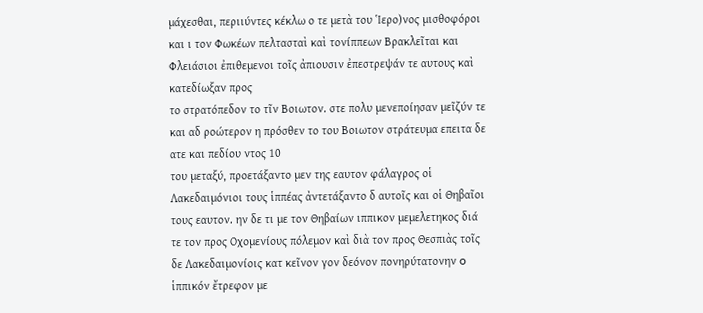μάχεσθαι, περιιύντες κέκλω ο τε μετὰ του Ἱερο)νος μισθοφόροι και ι τον Φωκέων πελτασταὶ καὶ τονίππεων Βρακλεῖται και Φλειάσιοι ἐπιθεμενοι τοῖς ἀπιουσιν ἐπεστρεψάν τε αυτους καὶ κατεδίωξαν προς
το στρατόπεδον το τῖν Βοιωτον. στε πολυ μενεποίησαν μεῖζύν τε και αδ ροώτερον η πρόσθεν το του Βοιωτον στράτευμα επειτα δε ατε και πεδίου ντος 10
του μεταξύ, προετάξαντο μεν της εαυτον φάλαγρος οἱ Λακεδαιμόνιοι τους ἱππέας ἀντετάξαντο δ αυτοῖς και οἱ Θηβαῖοι τους εαυτον. ην δε τι με τον Θηβαίων ιππικον μεμελετηκος διά τε τον προς Οχομενίους πόλεμον καὶ διὰ τον προς Θεσπιὰς τοῖς δε Λακεδαιμονίοις κατ κεῖνον γον δεόνον πονηρύτατονην o ἱππικόν ἔτρεφον με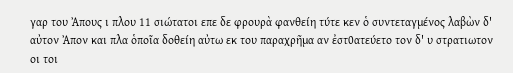γαρ του Ἀπους ι πλου 11 σιώτατοι επε δε φρουρὰ φανθείη τύτε κεν ὁ συντεταγμένος λαβὼν δ' αὐτον Ἀπον και πλα ὁποῖα δοθείη αὐτω εκ του παραχρῆμα αν ἐστ0ατεύετο τον δ' υ στρατιωτον οι τοι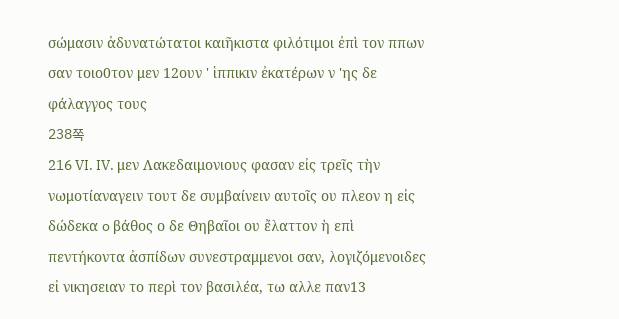σώμασιν ἀδυνατώτατοι καιῆκιστα φιλότιμοι ἐπὶ τον ππων σαν τοιο0τον μεν 12ουν ' ἱππικιν ἐκατέρων ν 'ης δε φάλαγγος τους
238쪽
216 VI. IV. μεν Λακεδαιμονιους φασαν εἰς τρεῖς τὴν νωμοτίαναγειν τουτ δε συμβαίνειν αυτοῖς ου πλεον η εἰς
δώδεκα o βάθος ο δε Θηβαῖοι ου ἔλαττον ὴ επὶ
πεντήκοντα ἀσπίδων συνεστραμμενοι σαν, λογιζόμενοιδες εἰ νικησειαν το περὶ τον βασιλέα, τω αλλε παν13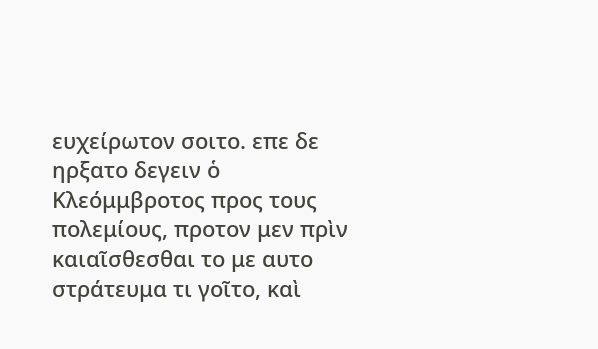ευχείρωτον σοιτο. επε δε ηρξατο δεγειν ὁ Κλεόμμβροτος προς τους πολεμίους, προτον μεν πρὶν καιαῖσθεσθαι το με αυτο στράτευμα τι γοῖτο, καὶ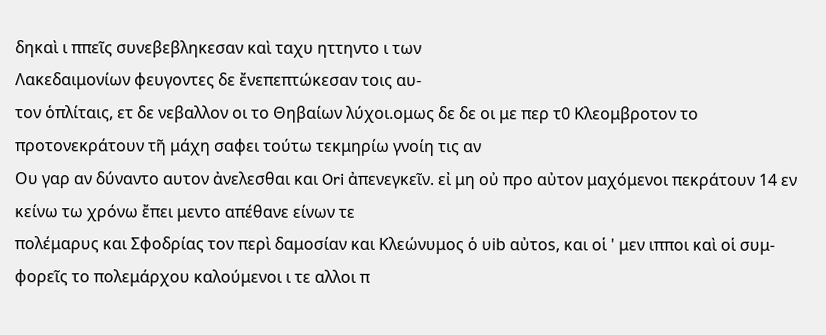δηκαὶ ι ππεῖς συνεβεβληκεσαν καὶ ταχυ ηττηντο ι των
Λακεδαιμονίων φευγοντες δε ἔνεπεπτώκεσαν τοις αυ-
τον ὁπλίταις, ετ δε νεβαλλον οι το Θηβαίων λύχοι.ομως δε δε οι με περ τ0 Κλεομβροτον το προτονεκράτουν τῆ μάχη σαφει τούτω τεκμηρίω γνοίη τις αν
Ου γαρ αν δύναντο αυτον ἀνελεσθαι και Ori ἀπενεγκεῖν. εἰ μη οὐ προ αὐτον μαχόμενοι πεκράτουν 14 εν κείνω τω χρόνω ἔπει μεντο απέθανε είνων τε
πολέμαρυς και Σφοδρίας τον περὶ δαμοσίαν και Κλεώνυμος ὁ υib αὐτos, και οἱ ' μεν ιπποι καὶ οἱ συμ- φορεῖς το πολεμάρχου καλούμενοι ι τε αλλοι π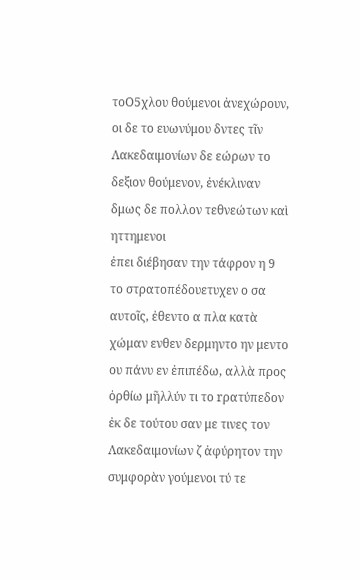τοO5χλου θούμενοι ἀνεχώρουν, οι δε το ευωνύμου δντες τῖν Λακεδαιμονίων δε εώρων το δεξιον θούμενον, ἐνέκλιναν δμως δε πολλον τεθνεώτων καὶ ηττημενοι
ἐπει διέβησαν την τάφρον η 9 το στρατοπέδουετυχεν ο σα αυτοῖς, ἐθεντο α πλα κατὰ χώμαν ενθεν δερμηντο ην μεντο ου πάνυ εν ἐπιπέδω, αλλὰ προς ὀρθίω μῆλλύν τι το rρατύπεδον ἐκ δε τούτου σαν με τινες τον Λακεδαιμονίων ζ ἀφύρητον την συμφορὰν γούμενοι τύ τε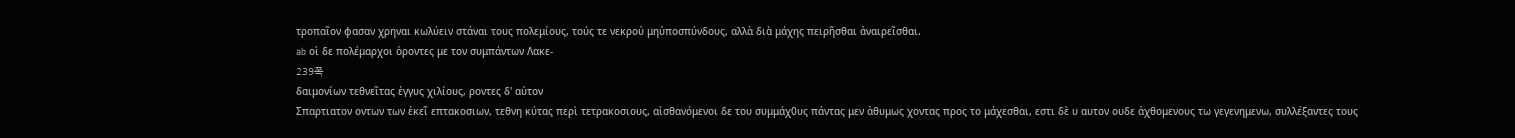τροπαῖον φασαν χρηναι κωλύειν στάναι τους πολεμίους, τούς τε νεκροὐ μηὐποσπύνδους, αλλὰ διὰ μάχης πειρῆσθαι ἀναιρεῖσθαι.
ab οἱ δε πολέμαρχοι ὁροντες με τον συμπάντων Λακε-
239쪽
δαιμονίων τεθνεῖτας ἐγγυς χιλίους, ροντες δ' αὐτον
Σπαρτιατον οντων των ἐκεῖ επτακοσιων, τεθνη κύτας περὶ τετρακοσιους, αἰσθανόμενοι δε του συμμάχ0υς πάντας μεν ἀθυμως χοντας προς το μάχεσθαι, εστι δὲ υ αυτον ουδε ἀχθομενους τω γεγενημενω, συλλέξαντες τους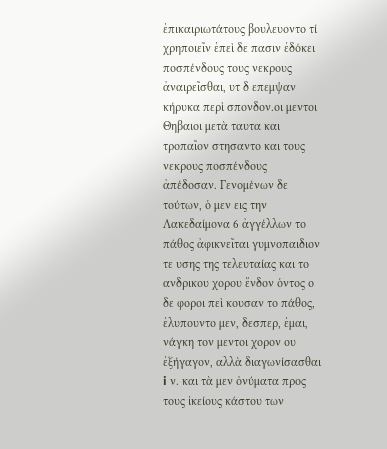ἐπικαιριωτάτους βουλευοντο τί χρηποιεῖν ἐπεὶ δε πασιν ἐδόκει ποσπένδους τους νεκρους ἀναιρεῖσθαι, υτ δ επεμψαν κήρυκα περὶ σπονδον.οι μεντοι Θηβαιοι μετὰ ταυτα και τροπαῖον στησαντο και τους νεκρους ποσπένδους ἀπέδοσαν. Γενομένων δε τούτων, ὁ μεν εις την Λακεδαίμονα 6 ἀγγέλλων το πάθος ἀφικνεῖται γυμνοπαιδιον τε υσης της τελευταίας και το ανδρικου χορου ἔνδον ὁντος ο δε φοροι πεὶ κουσαν το πάθος, ἐλυπουντο μεν, δεσπερ, ἐμαι, νάγκη τον μεντοι χορον ου ἐξήγαγον, αλλὰ διαγωνίσασθαι i ν. και τὰ μεν ὀνύματα προς τους ἰκείους κάστου των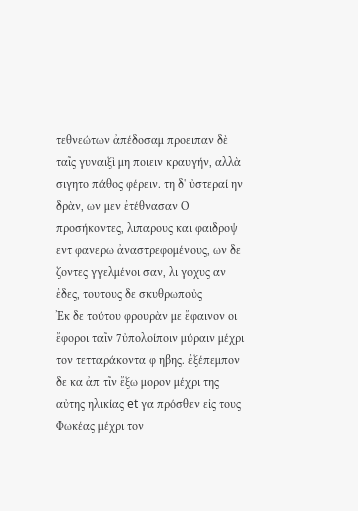τεθνεώτων ἀπέδοσαμ προειπαν δὲ ταῖς γυναιξὶ μη ποιειν κραυγήν, αλλὰ σιγητο πάθος φέρειν. τη δ' ὐστεραί ην δρὰν, ων μεν ἐτέθνασαν Ο προσήκοντες, λιπαρους και φαιδροψ εντ φανερω ἀναστρεφομένους, ων δε ζοντες γγελμένοι σαν, λι γοχυς αν ἐδες, τουτους δε σκυθρωποὐς
Ἐκ δε τούτου φρουρὰν με ἔφαινον οι ἔφοροι ταῖν 7ὐπολοίποιν μύραιν μέχρι τον τετταράκοντα φ ηβης. ἐξέπεμπον δε κα ἀπ τῖν ἔξω μορον μέχρι της αὐτης ηλικίας et γα πρόσθεν εἰς τους Φωκέας μέχρι τον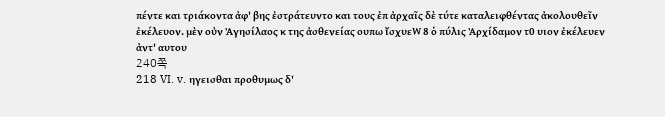πέντε και τριάκοντα ἀφ' βης ἐστράτευντο και τους ἐπ ἀρχαῖς δὲ τύτε καταλειφθέντας ἀκολουθεῖν ἐκέλευον. μὲν οὐν Ἀγησίλαος κ της ἀσθενείας ουπω ἴσχυεW 8 ὁ πύλις Ἀρχίδαμον τ0 υιον ἐκέλευεν ἀντ' αυτου
240쪽
218 VI. v. ηγεισθαι προθυμως δ'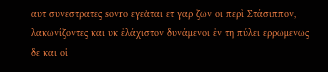αυτ συνεστρατες soνro εγεὰται ετ γαρ ζων οι περὶ Στάσιππον, λακωνίζοντες και υκ ἐλάχιστον δυνάμενοι ἐν τη πύλει ερρωμενως δε και οἱ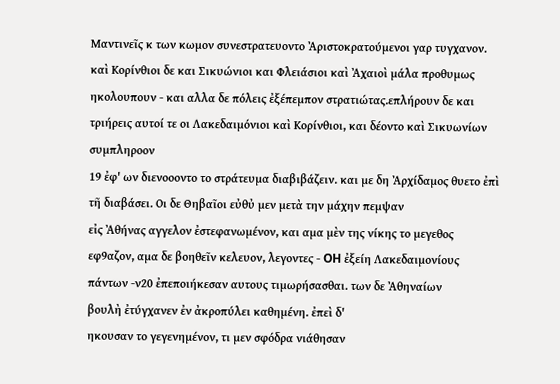Μαντινεῖς κ των κωμον συνεστρατευοντο Ἀριστοκρατούμενοι γαρ τυγχανον. καὶ Κορίνθιοι δε και Σικυώνιοι και Φλειάσιοι καὶ Ἀχαιοὶ μάλα προθυμως ηκολουπουν - και αλλα δε πόλεις ἐξέπεμπον στρατιώτας.επλήρουν δε και τριήρεις αυτοί τε οι Λακεδαιμόνιοι καὶ Κορίνθιοι, και δέοντο καὶ Σικυωνίων συμπληροον
19 ἐφ' ων διενοοοντο το στράτευμα διαβιβάζειν. και με δη Ἀρχίδαμος θυετο ἐπὶ τῆ διαβάσει. Οι δε Θηβαῖοι εὐθὐ μεν μετὰ την μάχην πεμψαν
εἰς Ἀθήνας αγγελον ἐστεφανωμένον, και αμα μὲν της νίκης το μεγεθος εφ9αζον, αμα δε βοηθεῖν κελευον, λεγοντες - OH ἐξείη Λακεδαιμονίους πάντων -ν20 ἐπεποιήκεσαν αυτους τιμωρήσασθαι. των δε Ἀθηναίων
βουλὴ ἐτύγχανεν ἐν ἀκροπύλει καθημένη. ἐπεὶ δ'
ηκουσαν το γεγενημένον, τι μεν σφόδρα νιάθησαν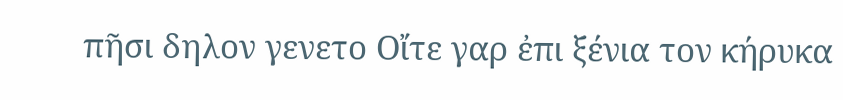πῆσι δηλον γενετο Οἴτε γαρ ἐπι ξένια τον κήρυκα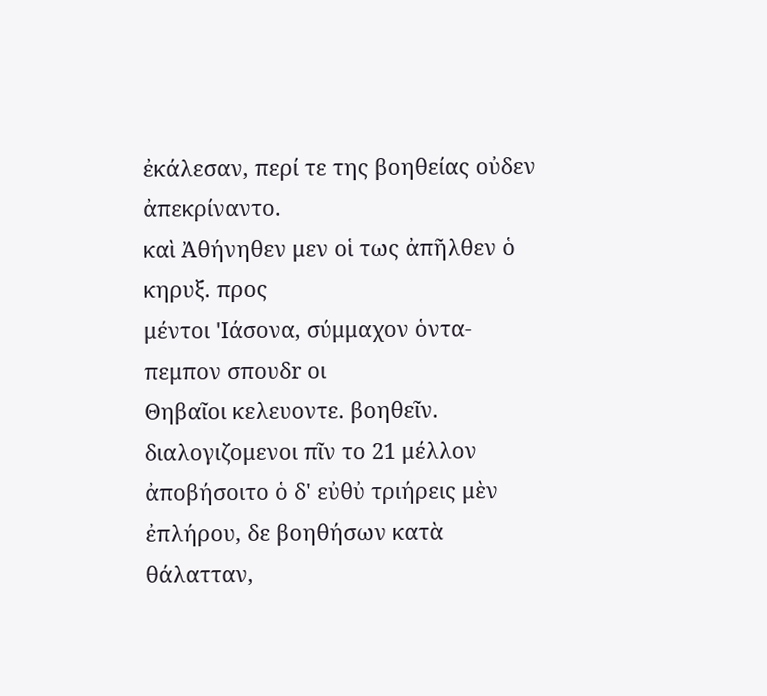ἐκάλεσαν, περί τε της βοηθείας οὐδεν ἀπεκρίναντο.
καὶ Ἀθήνηθεν μεν οἱ τως ἀπῆλθεν ὁ κηρυξ. προς
μέντοι 'Iάσονα, σύμμαχον ὁντα- πεμπον σπουδr οι
Θηβαῖοι κελευοντε. βοηθεῖν. διαλογιζομενοι πῖν το 21 μέλλον ἀποβήσοιτο ὁ δ' εὐθὐ τριήρεις μὲν ἐπλήρου, δε βοηθήσων κατὰ θάλατταν,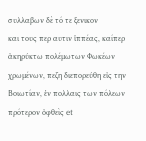συλλαβων δὲ τό τε ξενικον
και τους περ αυτιν ἱππέας, καίπερ ἀκηρύκτω πολέμωτων Φωκέων χρωμένων, πεζη διεπορεύθη εἰς την Βοιωτίαν, ἐν πολλαις των πόλεων πρότερον ὀφθεὶς et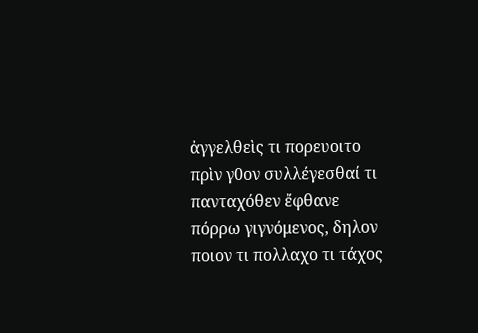ἀγγελθεὶς τι πορευοιτο πρὶν γ0ον συλλέγεσθαί τι πανταχόθεν ἔφθανε πόρρω γιγνόμενος, δηλον ποιον τι πολλαχο τι τάχος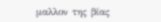μαλλον της βίας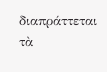διαπράττεται τὰ